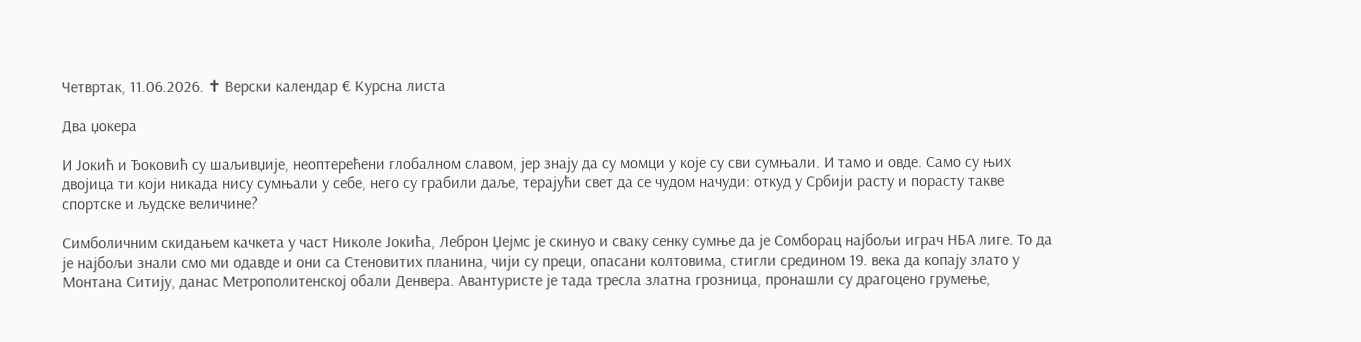Четвртак, 11.06.2026. ✝ Верски календар € Курсна листа

Два џокера

И Јокић и Ђоковић су шаљивџије, неоптерећени глобалном славом, јер знају да су момци у које су сви сумњали. И тамо и овде. Само су њих двојица ти који никада нису сумњали у себе, него су грабили даље, терајући свет да се чудом начуди: откуд у Србији расту и порасту такве спортске и људске величине?

Симболичним скидањем качкета у част Николе Јокића, Леброн Џејмс је скинуо и сваку сенку сумње да је Сомборац најбољи играч НБА лиге. То да је најбољи знали смо ми одавде и они са Стеновитих планина, чији су преци, опасани колтовима, стигли средином 19. века да копају злато у Монтана Ситију, данас Метрополитенској обали Денвера. Авантуристе је тада тресла златна грозница, пронашли су драгоцено грумењe,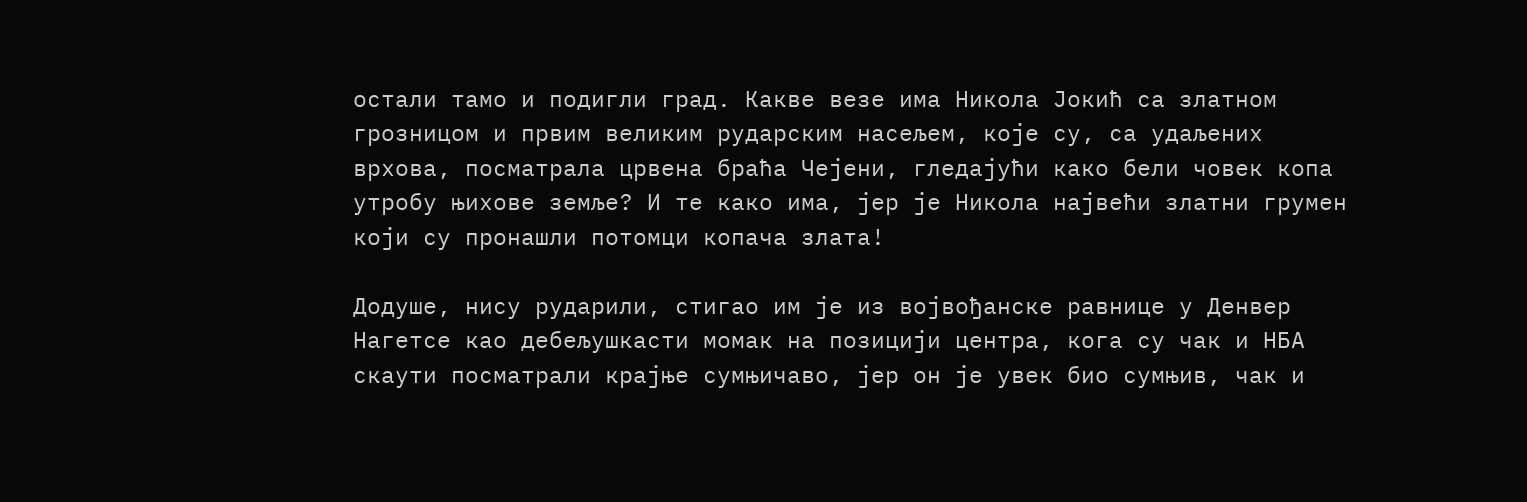остали тамо и подигли град. Какве везе има Никола Јокић са златном грозницом и првим великим рударским насељем, које су, са удаљених врхова, посматрала црвена браћа Чејени, гледајући како бели човек копа утробу њихове земље? И те како има, јер је Никола највећи златни грумен који су пронашли потомци копача злата!

Додуше, нису рударили, стигао им је из војвођанске равнице у Денвер Нагетсе као дебељушкасти момак на позицији центра, кога су чак и НБА скаути посматрали крајње сумњичаво, јер он је увек био сумњив, чак и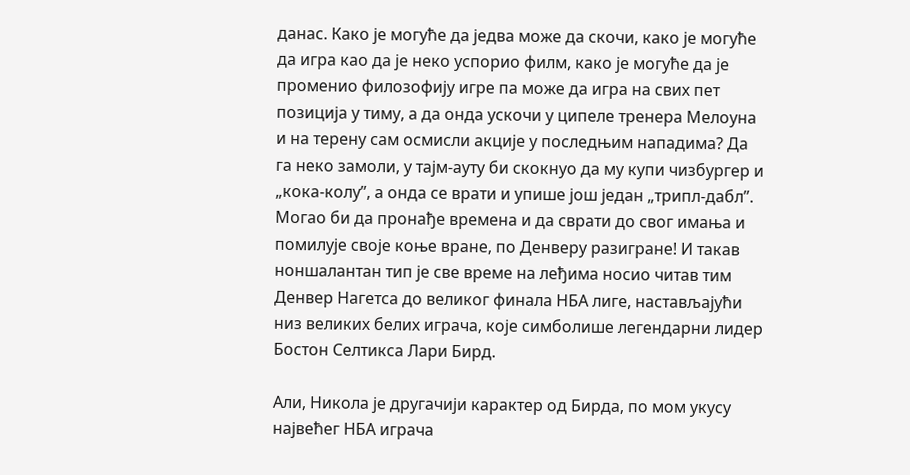данас. Како је могуће да једва може да скочи, како је могуће да игра као да је неко успорио филм, како је могуће да је променио филозофију игре па може да игра на свих пет позиција у тиму, а да онда ускочи у ципеле тренера Мелоуна и на терену сам осмисли акције у последњим нападима? Да га неко замоли, у тајм-ауту би скокнуо да му купи чизбургер и „кока-колу”, а онда се врати и упише још један „трипл-дабл”. Могао би да пронађе времена и да сврати до свог имања и помилује своје коње вране, по Денверу разигране! И такав ноншалантан тип је све време на леђима носио читав тим Денвер Нагетса до великог финала НБА лиге, настављајући низ великих белих играча, које симболише легендарни лидер Бостон Селтикса Лари Бирд.

Али, Никола је другачији карактер од Бирда, по мом укусу највећег НБА играча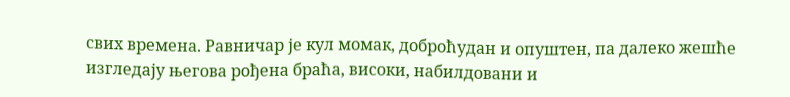свих времена. Равничар је кул момак, доброћудан и опуштен, па далеко жешће изгледају његова рођена браћа, високи, набилдовани и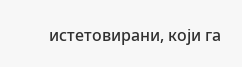истетовирани, који га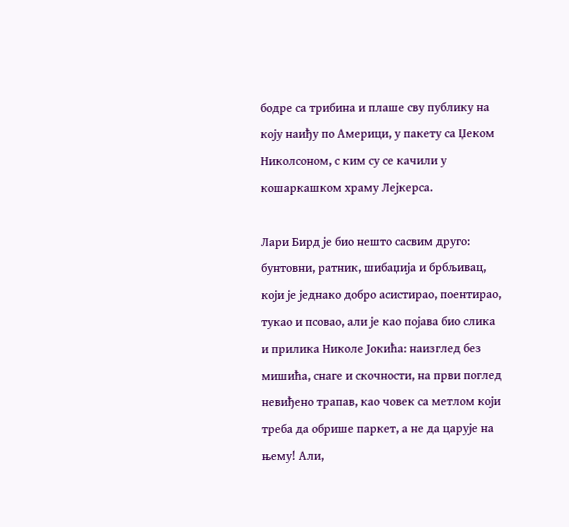бодре са трибина и плаше сву публику на коју наиђу по Америци, у пакету са Џеком Николсоном, с ким су се качили у кошаркашком храму Лејкерса.

Лари Бирд је био нешто сасвим друго: бунтовни, ратник, шибаџија и брбљивац, који је једнако добро асистирао, поентирао, тукао и псовао, али је као појава био слика и прилика Николе Јокића: наизглед без мишића, снаге и скочности, на први поглед невиђено трапав, као човек са метлом који треба да обрише паркет, а не да царује на њему! Али,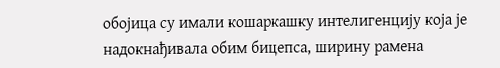обојица су имали кошаркашку интелигенцију која је надокнађивала обим бицепса, ширину рамена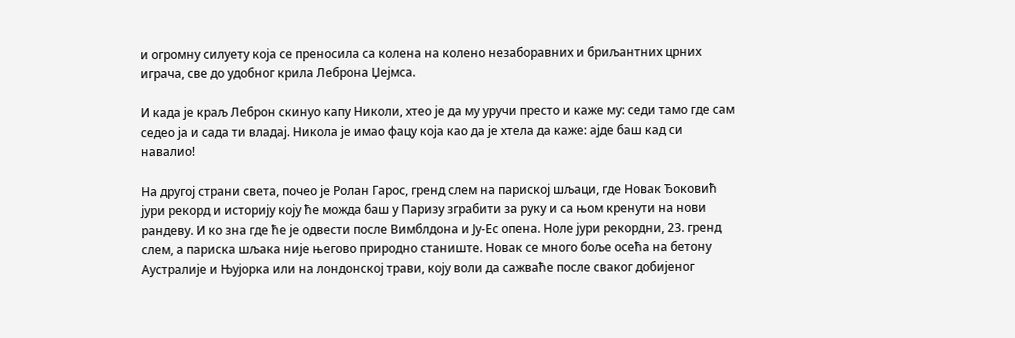и огромну силуету која се преносила са колена на колено незаборавних и бриљантних црних играча, све до удобног крила Леброна Џејмса.

И када је краљ Леброн скинуо капу Николи, хтео је да му уручи престо и каже му: седи тамо где сам седео ја и сада ти владај. Никола је имао фацу која као да је хтела да каже: ајде баш кад си навалио!

На другој страни света, почео је Ролан Гарос, гренд слем на париској шљаци, где Новак Ђоковић јури рекорд и историју коју ће можда баш у Паризу зграбити за руку и са њом кренути на нови рандеву. И ко зна где ће је одвести после Вимблдона и Ју-Ес опена. Ноле јури рекордни, 23. гренд слем, а париска шљака није његово природно станиште. Новак се много боље осећа на бетону Аустралије и Њујорка или на лондонској трави, коју воли да сажваће после сваког добијеног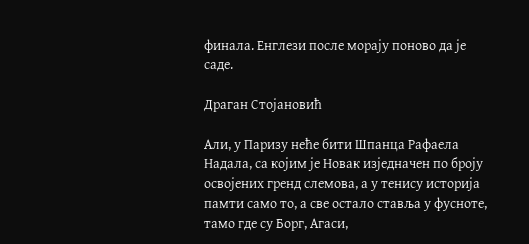финала. Енглези после морају поново да је саде.

Драган Стојановић

Али, у Паризу неће бити Шпанца Рафаела Надала, са којим је Новак изједначен по броју освојених гренд слемова, а у тенису историја памти само то, а све остало ставља у фусноте, тамо где су Борг, Агаси,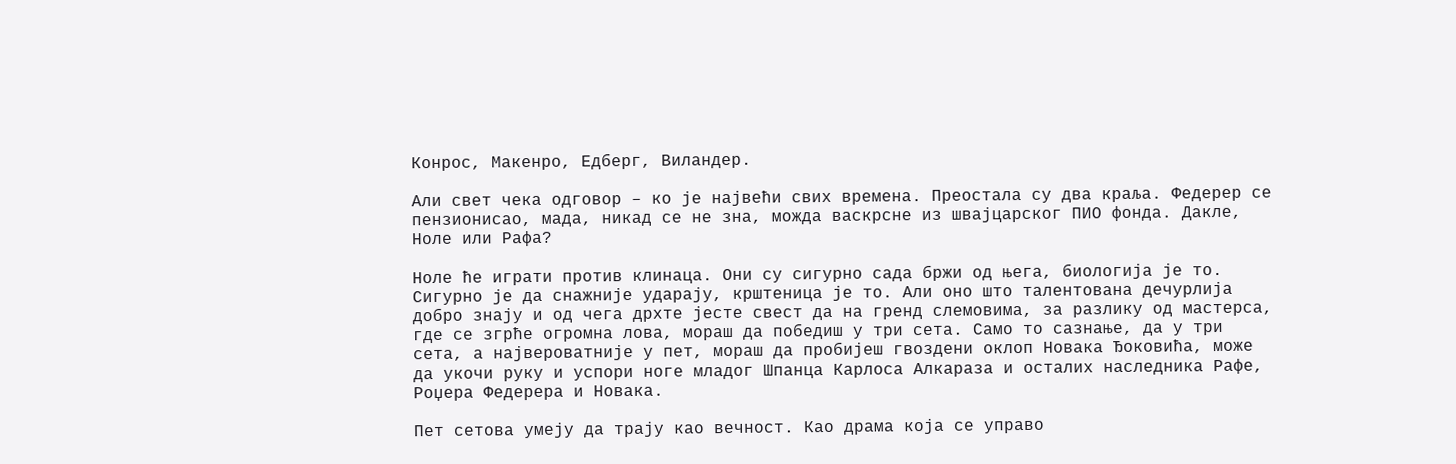Конрос, Макенро, Едберг, Виландер.

Али свет чека одговор – ко је највећи свих времена. Преостала су два краља. Федерер се пензионисао, мада, никад се не зна, можда васкрсне из швајцарског ПИО фонда. Дакле, Ноле или Рафа?

Ноле ће играти против клинаца. Они су сигурно сада бржи од њега, биологија је то. Сигурно је да снажније ударају, крштеница је то. Али оно што талентована дечурлија добро знају и од чега дрхте јесте свест да на гренд слемовима, за разлику од мастерса, где се згрће огромна лова, мораш да победиш у три сета. Само то сазнање, да у три сета, а највероватније у пет, мораш да пробијеш гвоздени оклоп Новака Ђоковића, може да укочи руку и успори ноге младог Шпанца Карлоса Алкараза и осталих наследника Рафе, Роџера Федерера и Новака.

Пет сетова умеју да трају као вечност. Као драма која се управо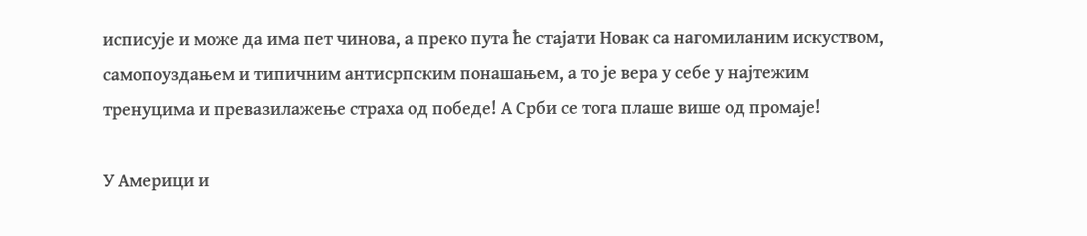исписује и може да има пет чинова, а преко пута ће стајати Новак са нагомиланим искуством, самопоуздањем и типичним антисрпским понашањем, а то је вера у себе у најтежим тренуцима и превазилажење страха од победе! А Срби се тога плаше више од промаје!

У Америци и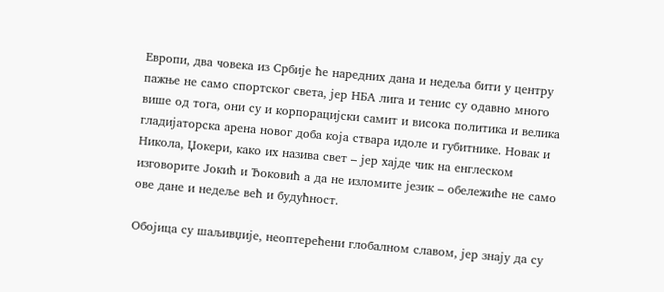Европи, два човека из Србије ће наредних дана и недеља бити у центру пажње не само спортског света, јер НБА лига и тенис су одавно много више од тога, они су и корпорацијски самит и висока политика и велика гладијаторска арена новог доба која ствара идоле и губитнике. Новак и Никола, Џокери, како их назива свет – јер хајде чик на енглеском изговорите Јокић и Ђоковић а да не изломите језик – обележиће не само ове дане и недеље већ и будућност.

Обојица су шаљивџије, неоптерећени глобалном славом, јер знају да су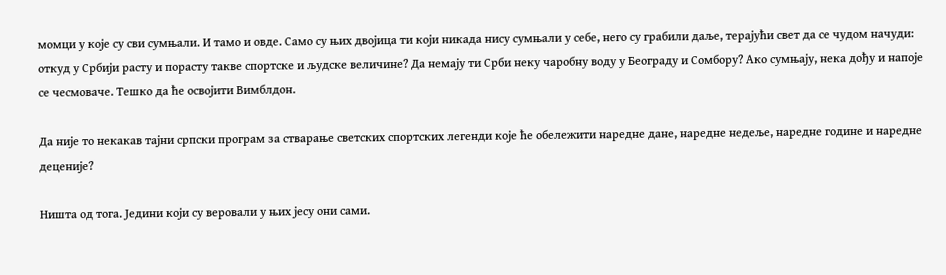момци у које су сви сумњали. И тамо и овде. Само су њих двојица ти који никада нису сумњали у себе, него су грабили даље, терајући свет да се чудом начуди: откуд у Србији расту и порасту такве спортске и људске величине? Да немају ти Срби неку чаробну воду у Београду и Сомбору? Ако сумњају, нека дођу и напоје се чесмоваче. Тешко да ће освојити Вимблдон.

Да није то некакав тајни српски програм за стварање светских спортских легенди које ће обележити наредне дане, наредне недеље, наредне године и наредне деценије?

Ништа од тога. Једини који су веровали у њих јесу они сами.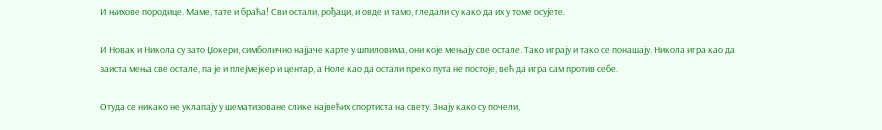И њихове породице. Маме, тате и браћа! Сви остали, рођаци, и овде и тамо, гледали су како да их у томе осујете.

И Новак и Никола су зато Џокери, симболично најјаче карте у шпиловима, они које мењају све остале. Тако играју и тако се понашају. Никола игра као да заиста мења све остале, па је и плејмејкер и центар, а Ноле као да остали преко пута не постоје, већ да игра сам против себе.

Отуда се никако не уклапају у шематизоване слике највећих спортиста на свету. Знају како су почели,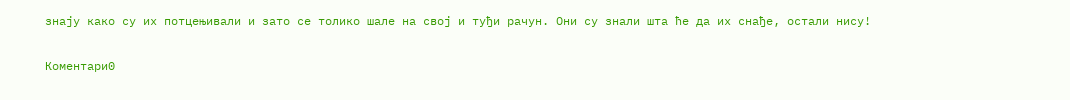знају како су их потцењивали и зато се толико шале на свој и туђи рачун. Они су знали шта ће да их снађе, остали нису!

Коментари0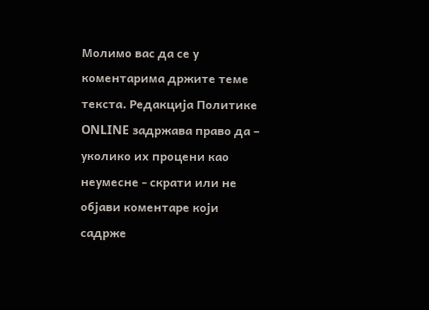Молимо вас да се у коментарима држите теме текста. Редакција Политике ONLINE задржава право да – уколико их процени као неумесне - скрати или не објави коментаре који садрже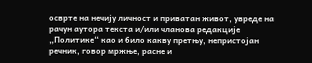осврте на нечију личност и приватан живот, увреде на рачун аутора текста и/или чланова редакције „Политике“ као и било какву претњу, непристојан речник, говор мржње, расне и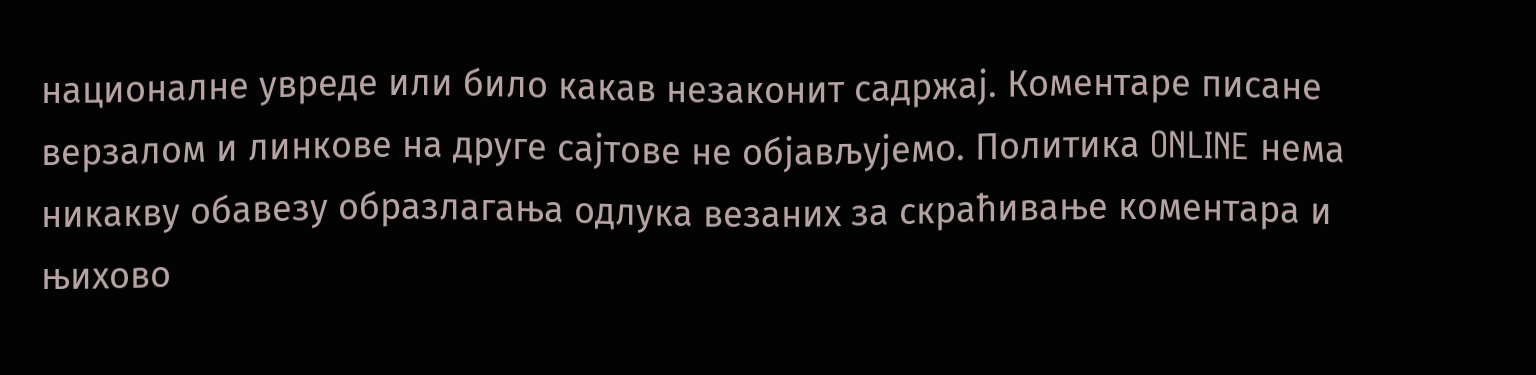националне увреде или било какав незаконит садржај. Коментаре писане верзалом и линкове на друге сајтове не објављујемо. Политика ONLINE нема никакву обавезу образлагања одлука везаних за скраћивање коментара и њихово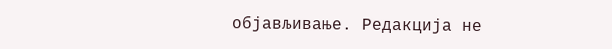објављивање. Редакција не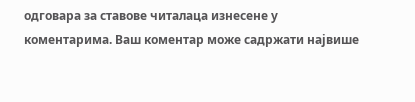одговара за ставове читалаца изнесене у коментарима. Ваш коментар може садржати највише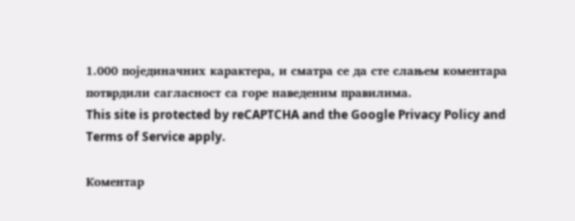1.000 појединачних карактера, и сматра се да сте слањем коментара потврдили сагласност са горе наведеним правилима.
This site is protected by reCAPTCHA and the Google Privacy Policy and Terms of Service apply.

Комeнтар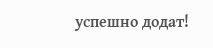успeшно додат!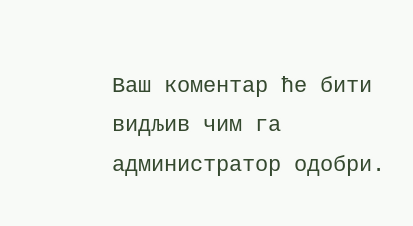Ваш комeнтар ћe бити видљив чим га администратор одобри.